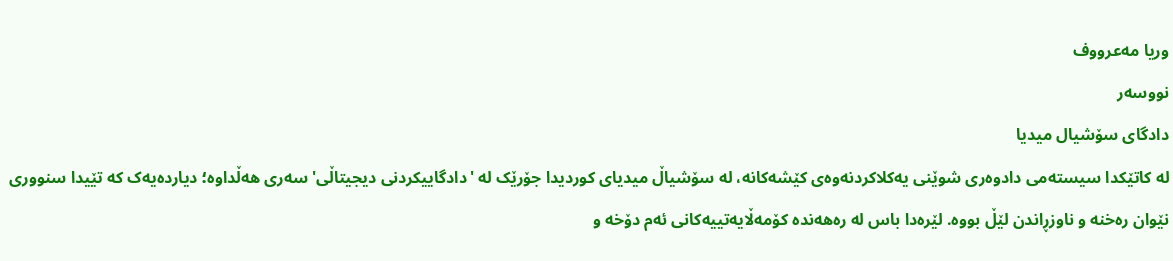وریا مەعرووف
نووسەر
دادگای سۆشیال میدیا
لە کاتێکدا سیستەمی دادوەری شوێنی یەکلاکردنەوەی کێشەکانە، لە سۆشیاڵ میدیای کوردیدا جۆرێک لە 'دادگاییکردنی دیجیتاڵی' سەری هەڵداوە؛ دیاردەیەک کە تێیدا سنووری نێوان رەخنە و ناوزڕاندن لێڵ بووە. لێرەدا باس لە رەهەندە کۆمەڵایەتییەکانی ئەم دۆخە و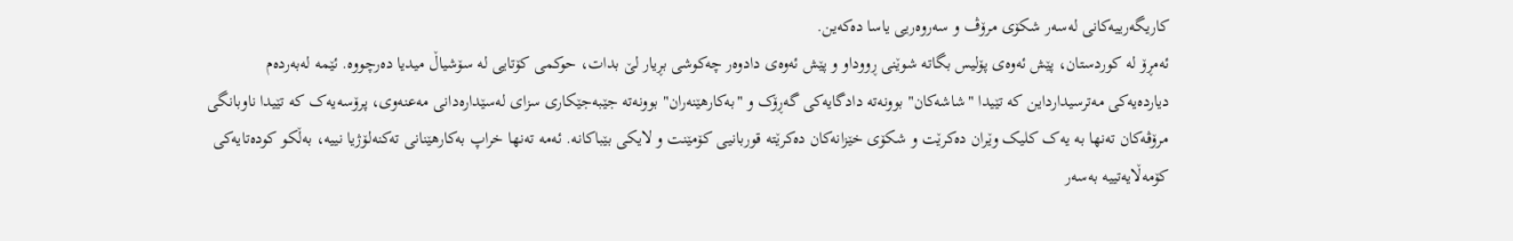کاریگەرییەکانی لەسەر شکۆی مرۆڤ و سەروەریی یاسا دەکەین.
ئەمڕۆ لە کوردستان، پێش ئەوەی پۆلیس بگاتە شوێنی ڕووداو و پێش ئەوەی دادوەر چەکوشی بڕیار لێ بدات، حوکمی کۆتایی لە سۆشیاڵ میدیا دەرچووە. ئێمە لەبەردەم دیاردەیەکی مەترسیدارداین کە تێیدا "شاشەکان" بوونەتە دادگایەکی گەڕۆک و "بەکارهێنەران" بوونەتە جێبەجێکاری سزای لەسێدارەدانی مەعنەوی، پرۆسەیەک کە تێیدا ناوبانگی مرۆڤەکان تەنها بە یەک کلیک وێران دەکرێت و شکۆی خێزانەکان دەکرێتە قوربانیی کۆمێنت و لایکی بێباکانە. ئەمە تەنها خراپ بەکارهێنانی تەکنەلۆژیا نییە، بەڵکو کودەتایەکی کۆمەڵایەتییە بەسەر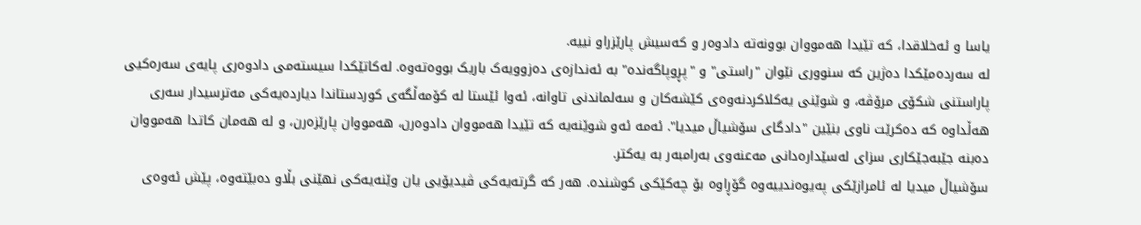یاسا و ئەخلاقدا، کە تێیدا هەمووان بوونەتە دادوەر و کەسیش پارێزراو نییە.
لە سەردەمێکدا دەژین کە سنووری نێوان "راستی" و "پڕوپاگەندە" بە ئەندازەی دەزوویەک باریک بووەتەوە. لەکاتێکدا سیستەمی دادوەری پایەی سەرەکیی پاراستنی شکۆی مرۆڤە، و شوێنی یەکلاکردنەوەی کێشەکان و سەلماندنی تاوانە، ئەوا ئێستا لە کۆمەڵگەی کوردستاندا دیاردەیەکی مەترسیدار سەری هەڵداوە کە دەکرێت ناوی بنێین "دادگای سۆشیاڵ میدیا". ئەمە ئەو شوێنەیە کە تێیدا هەمووان دادوەرن، هەمووان پارێزەرن، و لە هەمان کاتدا هەمووان دەبنە جێبەجێکاری سزای لەسێدارەدانی مەعنەوی بەرامبەر بە یەکتر.
سۆشیاڵ میدیا لە ئامرازێکی پەیوەندییەوە گۆڕاوە بۆ چەکێکی کوشندە. هەر کە گرتەیەکی ڤیدیۆیی یان وێنەیەکی نهێنی بڵاو دەبێتەوە، پێش ئەوەی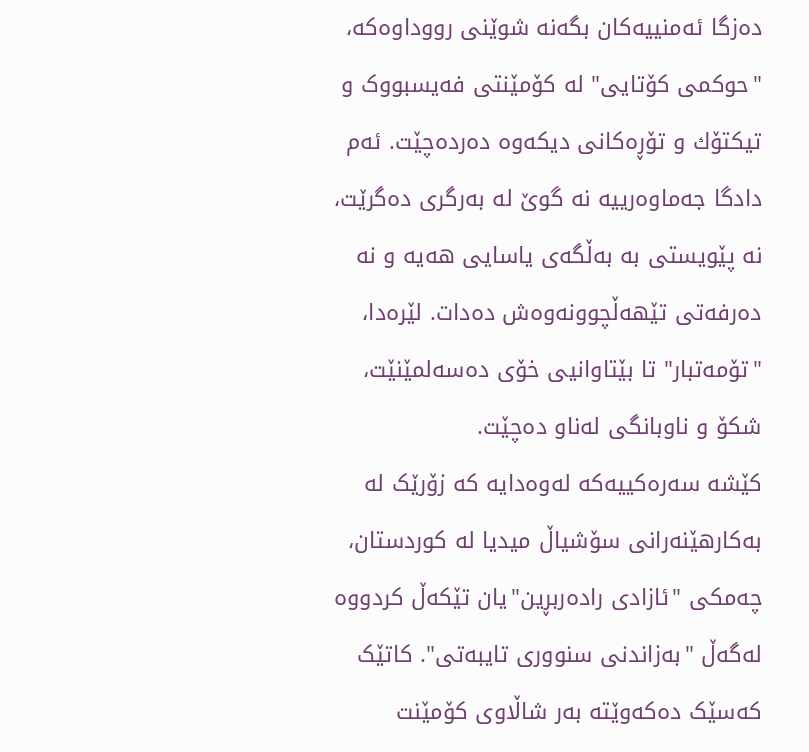دەزگا ئەمنییەکان بگەنە شوێنی رووداوەکە، "حوکمی کۆتایی" لە کۆمێنتی فەیسبووک و تیكتۆك و تۆڕەكانی دیكەوە دەردەچێت. ئەم دادگا جەماوەرییە نە گوێ لە بەرگری دەگرێت، نە پێویستی بە بەڵگەی یاسایی هەیە و نە دەرفەتی تێهەڵچوونەوەش دەدات. لێرەدا، "تۆمەتبار" تا بێتاوانیی خۆی دەسەلمێنێت، شکۆ و ناوبانگی لەناو دەچێت.
کێشە سەرەکییەکە لەوەدایە کە زۆرێک لە بەکارهێنەرانی سۆشیاڵ میدیا لە کوردستان، چەمکی "ئازادی رادەربڕین"یان تێکەڵ کردووە لەگەڵ "بەزاندنی سنووری تایبەتی". کاتێک کەسێک دەکەوێتە بەر شاڵاوی کۆمێنت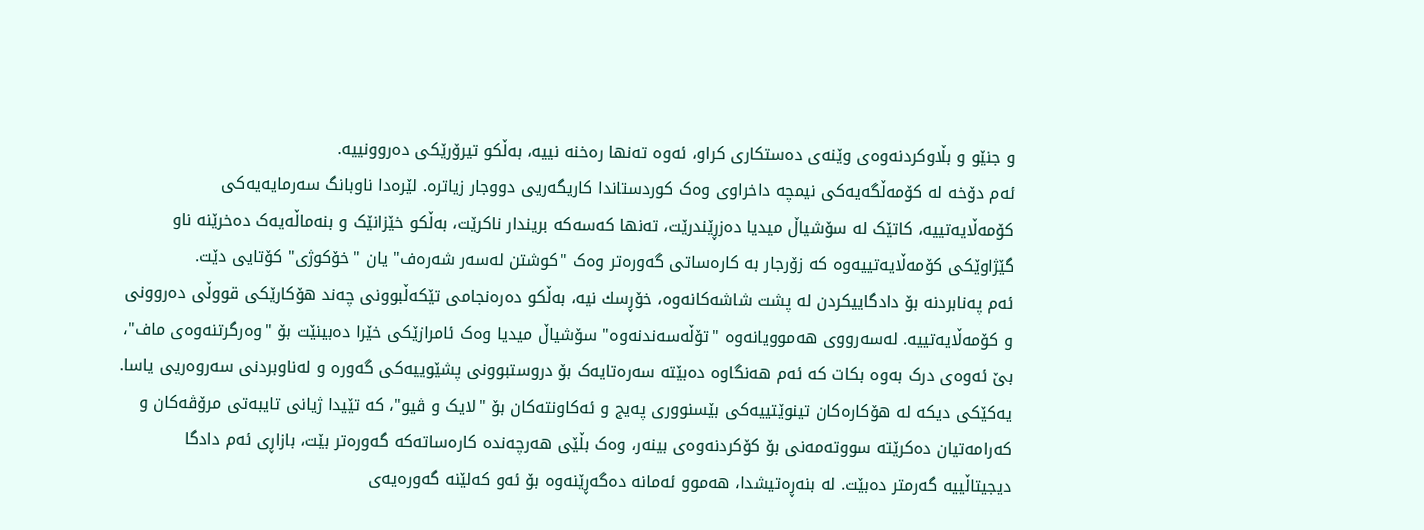و جنێو و بڵاوکردنەوەی وێنەی دەستکاری کراو، ئەوە تەنها رەخنە نییە، بەڵکو تیرۆرێکی دەروونییە.
ئەم دۆخە لە کۆمەڵگەیەکی نیمچە داخراوی وەک کوردستاندا کاریگەریی دووجار زیاترە. لێرەدا ناوبانگ سەرمایەیەکی کۆمەڵایەتییە، کاتێک لە سۆشیاڵ میدیا دەزڕێندرێت، تەنها کەسەکە بریندار ناکرێت، بەڵکو خێزانێک و بنەماڵەیەک دەخرێنە ناو گێژاوێکی کۆمەڵایەتییەوە کە زۆرجار بە کارەساتی گەورەتر وەک "کوشتن لەسەر شەرەف" یان "خۆکوژی" کۆتایی دێت.
ئەم پەنابردنە بۆ دادگاییکردن لە پشت شاشەکانەوە، خۆڕسك نیە، بەڵکو دەرەنجامی تێکەڵبوونی چەند هۆکارێکی قووڵی دەروونی و کۆمەڵایەتییە. لەسەرووی هەموویانەوە "تۆڵەسەندنەوە" سۆشیاڵ میدیا وەک ئامرازێكی خێرا دەبینێت بۆ "وەرگرتنەوەی ماف"، بێ ئەوەی درک بەوە بکات کە ئەم هەنگاوە دەبێتە سەرەتایەک بۆ دروستبوونی پشێوییەکی گەورە و لەناوبردنی سەروەریی یاسا. یەكێكی دیكە لە هۆكارەكان تینوێتییەکی بێسنووری پەیج و ئەکاونتەکان بۆ "لایک و ڤیو"، کە تێیدا ژیانی تایبەتی مرۆڤەکان و کەرامەتیان دەکرێتە سووتەمەنی بۆ کۆکردنەوەی بینەر، وەک بڵێی هەرچەندە کارەساتەکە گەورەتر بێت، بازاڕی ئەم دادگا دیجیتاڵییە گەرمتر دەبێت. لە بنەڕەتیشدا، هەموو ئەمانە دەگەڕێنەوە بۆ ئەو کەلێنە گەورەیەی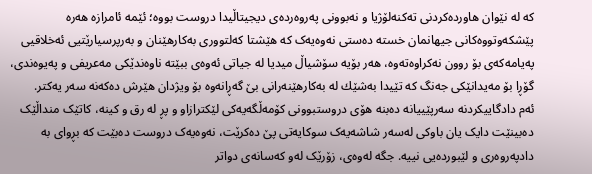کە لە نێوان هاوردەکردنی تەکنەلۆژیا و نەبوونی پەروەردەی دیجیتاڵیدا دروست بووە؛ ئێمە ئامرازە هەرە پێشکەوتووەکانی جیهانمان خستە دەستی نەوەیەک کە هێشتا کەلتووری بەکارهێنان و بەرپرسیارێتیی ئەخلاقیی پەیامەکەی بۆ روون نەکراوەتەوە، هەر بۆیە سۆشیاڵ میدیا لە جیاتی ئەوەی ببێتە ناوەندێکی مەعریفی و پەیوەندی، گۆڕا بۆ مەیدانێکی جەنگ کە تێیدا بەشێك لە بەكارهێنەرانی بێ گەڕانەوە بۆ ویژدان هێرش دەکەنە سەر یەکتر.
ئەم دادگاییکردنە سەرپێییانە دەبنە هۆی دروستبوونی کۆمەڵگەیەکی لێکترازاو و پڕ لە رق و کینە، کاتێک منداڵێک دەبینێت دایک یان باوکی لەسەر شاشەیەک سوکایەتی پێ دەکرێت، نەوەیەک دروست دەبێت کە بڕوای بە دادپەروەری و لێبوردەیی نییە. جگە لەوەی، زۆرێک لەو کەسانەی دواتر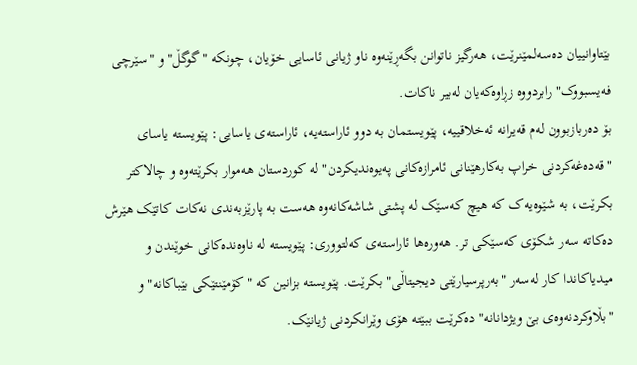بێتاوانییان دەسەلمێنرێت، هەرگیز ناتوانن بگەڕێنەوە ناو ژیانی ئاسایی خۆیان، چونکە "گوگڵ" و "سێرچی فەیسبووک" رابردووە زڕاوەکەیان لەبیر ناکات.
بۆ دەربازبوون لەم قەیرانە ئەخلاقییە، پێویستمان بە دوو ئاراستەیە، ئاراستەی یاسایی: پێویستە یاسای "قەدەغەکردنی خراپ بەکارهێنانی ئامرازەکانی پەیوەندیکردن" لە کوردستان هەموار بکرێتەوە و چالاکتر بکرێت، بە شێوەیەک کە هیچ کەسێک لە پشتی شاشەکانەوە هەست بە پارێزبەندی نەکات کاتێک هێرش دەکاتە سەر شکۆی کەسێکی تر. هەورەها ئاراستەی کەلتووری: پێویستە لە ناوەندەکانی خوێندن و میدیاکاندا کار لەسەر "بەرپرسیارێتی دیجیتاڵی" بکرێت. پێویستە بزانین کە "کۆمێنتێکی بێباکانە" و "بڵاوكردنەوەی بێ ویژدانانە" دەکرێت ببێتە هۆی وێرانکردنی ژیانێک.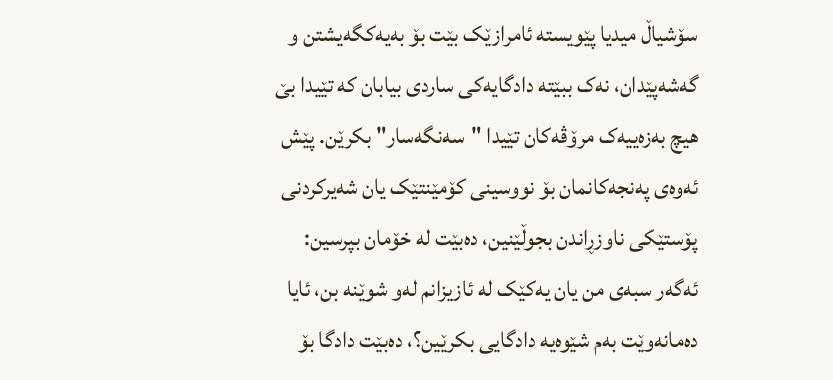سۆشیاڵ میدیا پێویستە ئامرازێک بێت بۆ بەیەکگەیشتن و گەشەپێدان، نەک ببێتە دادگایەکی ساردی بیابان کە تێیدا بێ هیچ بەزەییەک مرۆڤەکان تێیدا "سەنگەسار" بکرێن. پێش ئەوەی پەنجەکانمان بۆ نووسینی کۆمێنتێک یان شەیرکردنی پۆستێکی ناوزڕاندن بجوڵێنین، دەبێت لە خۆمان بپرسین: ئەگەر سبەی من یان یەکێک لە ئازیزانم لەو شوێنە بن، ئایا دەمانەوێت بەم شێوەیە دادگایی بکرێین؟، دەبێت دادگا بۆ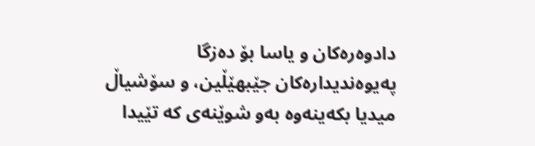دادوەرەکان و یاسا بۆ دەزگا پەیوەندیدارەکان جێبهێڵین، و سۆشیاڵ میدیا بکەینەوە بەو شوێنەی کە تێیدا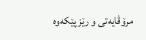مرۆڤایەتی و رێز پێکەوە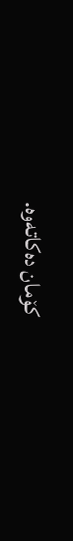کۆمان دەکاتەوە.